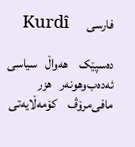فارسی       Kurdî

ده‌سپێک    هه‌واڵ   سیاسی   ئه‌ده‌ب‌وهونه‌ر   هزر   مافی‌مرۆڤ    کۆمه‌ڵایه‌تی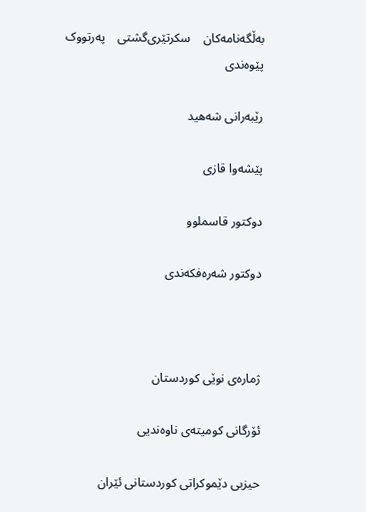به‌ڵگه‌نامه‌کان    سکرتێری‌گشتی    په‌رتووک    پێوه‌ندی

رێبه‌رانی شه‌هید

پێشه‌وا قازی‌

دوكتور قاسملوو

دوكتور شه‌ره‌فکه‌ندی



ژماره‌ی نوێی كوردستان

ئۆرگانی كومیته‌ی ناوه‌ندیی

حیزبی دێموكراتی كوردستانی ئێران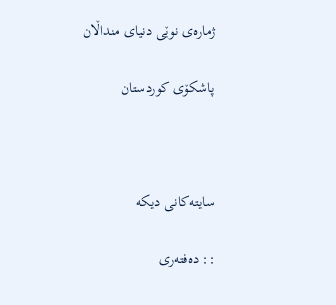ژماره‌ی نوێی دنیای منداڵان

پاشكۆی كوردستان



سایته‌کانی دیکه

:: ده‌فته‌ری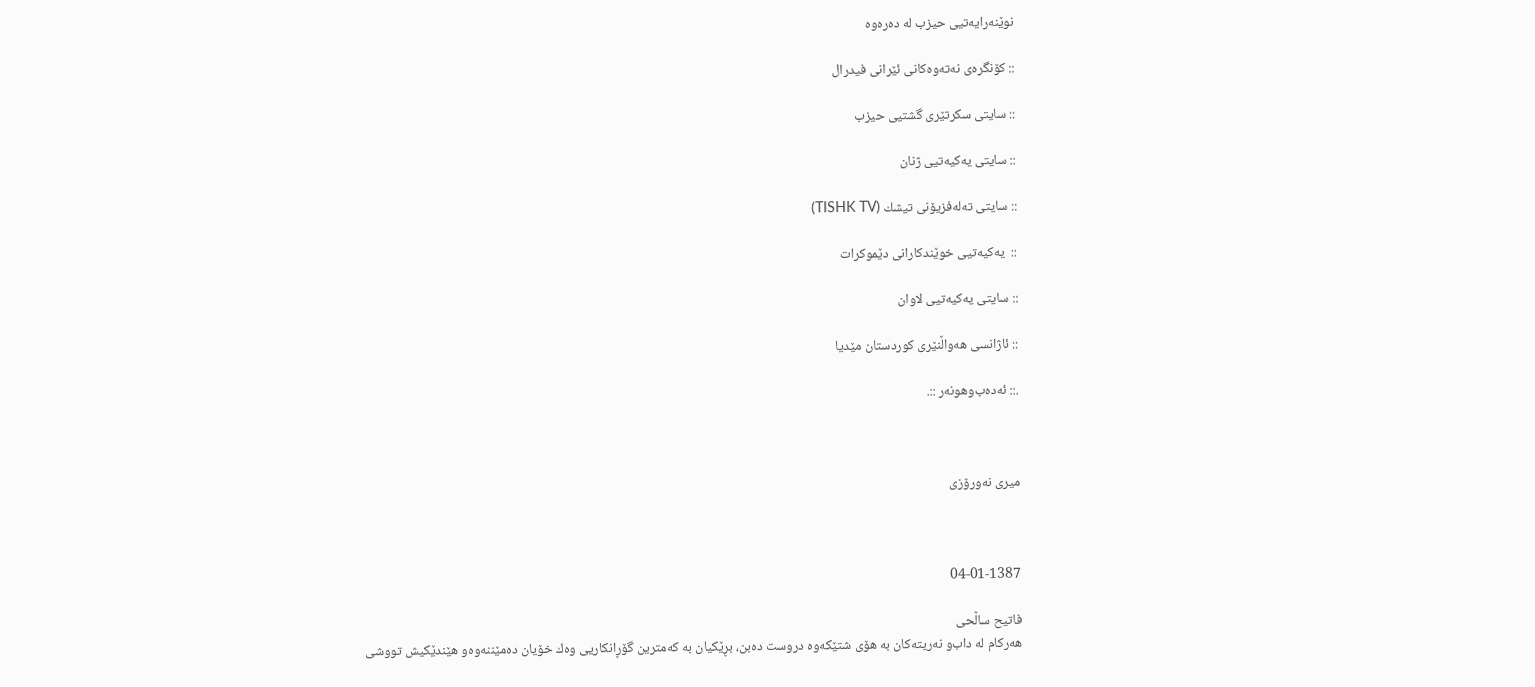نوێنه‌رایه‌تیی حیزب له ده‌ره‌وه

:: كۆنگره‌ی‌ نه‌ته‌وه‌كانی‌ ئێرانی‌ فیدرال

:: سایتی سکرتێری گشتیی حیزب

:: سایتی یه‌كیه‌تیی ژنان

:: سایتی ته‌له‌فزیۆنی‌ تیشك (TISHK TV)

::  یه‌كیه‌تیی‌ خوێندكارانی‌ دێموكرات

:: سایتی یه‌کیه‌تیی لاوان

:: ئاژانسی هه‌واڵنێری كوردستان مێدیا

.:: ئه‌ده‌ب‌وهونه‌ر ::.



میری‌ نه‌ورۆزی‌



04-01-1387

فاتیح ساڵحی‌
هه‌ركام له‌ داب‌و نه‌ریته‌كان به‌ هۆی شتێكه‌وه‌ دروست ده‌بن، بڕێكیان به‌ كه‌مترین گۆڕانكاریی‌ وه‌ك خۆیان ده‌مێننه‌وه‌‌و هێندێكیش تووشی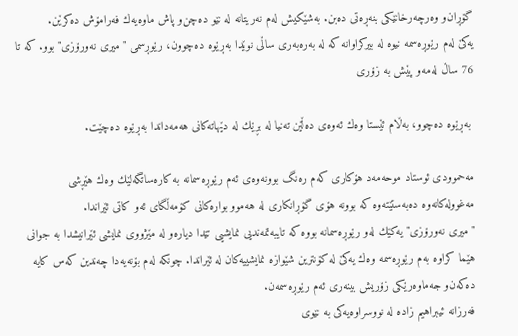گۆڕان‌و وه‌رچه‌رخانێكی‌ بنه‌ڕه‌تی‌ ده‌بن. به‌شێكیش له‌م نه‌ریتانه‌ له‌ نێو ده‌چن‌و پاش ماوه‌یه‌ك فه‌رامۆش ده‌كرێن.
یه‌كێ‌ له‌م رێوڕه‌سمه‌ نیوه‌ له‌ بیركراوانه‌ كه‌ له‌ به‌ره‌به‌ری‌ ساڵی‌ نوێدا به‌ڕێوه‌ ده‌چوون، رێوڕسمی‌ "میری‌ نه‌ورۆزی‌" بوو. كه‌ تا 76 ساڵ له‌مه‌و پێش به‌ زۆری‌

 به‌ڕێوه‌ ده‌چوو، به‌ڵام ئێستا وه‌ك ئه‌وه‌ی‌ ده‌ڵێن ته‌نیا له‌ بڕێك له‌ دێهاته‌كانی‌ هه‌مه‌داندا به‌ڕێوه‌ ده‌چێت.

مه‌حموودی‌ ئوستاد موحه‌مه‌د هۆكاری‌ كه‌م ره‌نگ بوونه‌وه‌ی‌ ئه‌م رێوڕه‌سمانه‌ به‌ كاره‌ساتگه‌لێك وه‌ك هێڕشی مه‌غووله‌كانه‌وه‌ ده‌به‌ستێته‌وه‌ كه‌ بوونه‌ هۆی گۆڕانكاری‌ له‌ هه‌موو بواره‌كانی‌ كۆمه‌ڵگای‌ ئه‌و كاتی‌ ئێراندا.
"میری‌ نه‌ورۆزی‌" یه‌كێك له‌و رێوڕه‌سمانه‌ بووه‌ كه‌ تایبه‌تمه‌ندیی نمایشیی تێدا دیاره‌‌و له‌ مێژووی‌ نمایشی ئێرانیشدا به‌ جوانی‌ هێما كراوه‌ به‌م رێوڕه‌سمه‌ وه‌ك یه‌كێ‌ له‌ كۆنترین شێوازه‌ نمایشییه‌كان له‌ ئێراندا. چونكه‌ له‌م بۆنه‌یه‌دا چه‌ندین كه‌س كایه‌ ده‌كه‌ن‌و جه‌ماوه‌رێكی‌ زۆریش بینه‌ری‌ ئه‌م رێوڕه‌سمه‌ن.
فه‌رزانه‌ ئیبراهیم زاده‌ له‌ نووسراوه‌یه‌كی‌ به‌ نێوی‌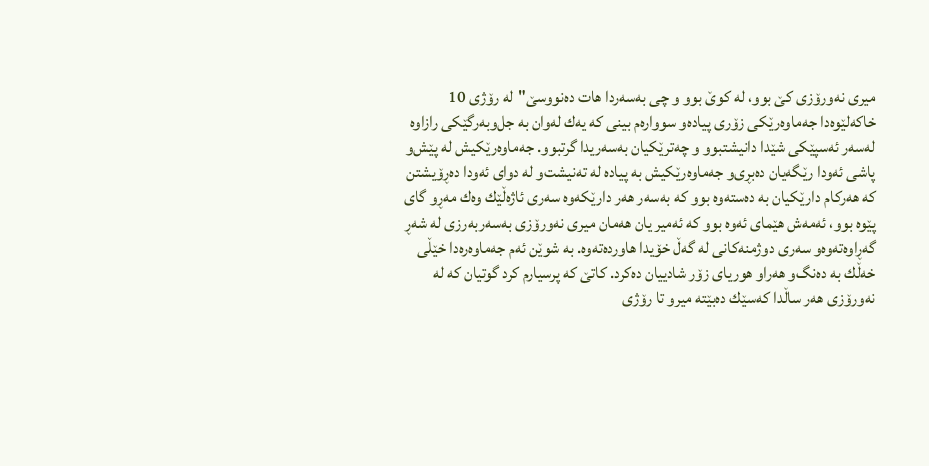میری‌ نه‌ورۆزی‌ كێ‌ بوو، له‌ كوێ‌ بوو و چی‌ به‌سه‌ردا هات ده‌نووسێ‌"له‌ رۆژی‌ 10 خاكه‌لێوه‌دا جه‌ماوه‌رێكی‌ زۆری‌ پیاده‌‌و سوواره‌م بینی‌ كه‌ یه‌ك له‌وان به‌ جل‌وبه‌رگێكی‌ رازاوه‌ له‌سه‌ر ئه‌سپێكی‌ شێدا دانیشتبوو و چه‌ترێكیان به‌سه‌ریدا گرتبوو. جه‌ماوه‌رێكیش له‌ پێش‌و پاشی ئه‌ودا رێگه‌یان ده‌بڕی‌‌و جه‌ماوه‌رێكیش به‌ پیاده‌ له‌ ته‌نیشت‌و له‌ دوای‌ ئه‌ودا ده‌ڕۆیشتن كه‌ هه‌ركام دارێكیان به‌ ده‌سته‌وه‌ بوو كه‌ به‌سه‌ر هه‌ر دارێكه‌وه‌ سه‌ری‌ ئاژه‌ڵێك وه‌ك مه‌ڕ‌و گای‌ پێوه‌ بوو، ئه‌مه‌ش هێمای‌ ئه‌وه‌ بوو كه‌ ئه‌میر یان هه‌مان میری‌ نه‌ورۆزی‌ به‌سه‌ربه‌رزی‌ له‌ شه‌ڕ گه‌ڕاوه‌ته‌وه‌‌و سه‌ری‌ دوژمنه‌كانی‌ له‌ گه‌ڵ خۆیدا هاورده‌ته‌وه‌. به‌ شوێن ئه‌م جه‌ماوه‌ره‌دا خێڵی‌ خه‌ڵك به‌ ده‌نگ‌و هه‌راو هوریای‌ زۆر شادییان ده‌كرد. كاتێ‌ كه‌ پرسیارم كرد گوتیان كه‌ له‌ نه‌ورۆزی‌ هه‌ر ساڵدا كه‌سێك ده‌بێته‌ میر‌و تا رۆژی‌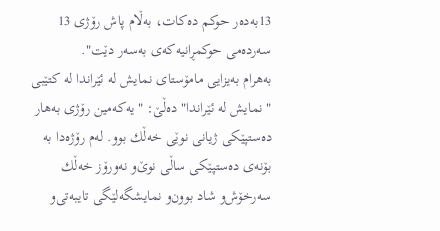13به‌ده‌ر حوكم ده‌كات، به‌ڵام پاش رۆژی‌ 13 سه‌رده‌می‌ حوكمڕانیه‌كه‌ی‌ به‌سه‌ر دێت".
به‌هرام به‌یزایی‌ مامۆستای‌ نمایش له‌ ئێراندا له‌ كتێبی‌ "نمایش له‌ ئێراندا" ده‌ڵێ‌: "یه‌كه‌مین رۆژی‌ به‌هار ده‌ستپێكی‌ ژیانی‌ نوێی‌ خه‌ڵك بوو. له‌م رۆژه‌دا به‌ بۆنه‌ی‌ ده‌ستپێكی‌ ساڵی‌ نوێ‌‌و نه‌ورۆز خه‌ڵك سه‌رخۆش‌و شاد بوون‌و نمایشگه‌لێگی‌ تایبه‌تی‌‌و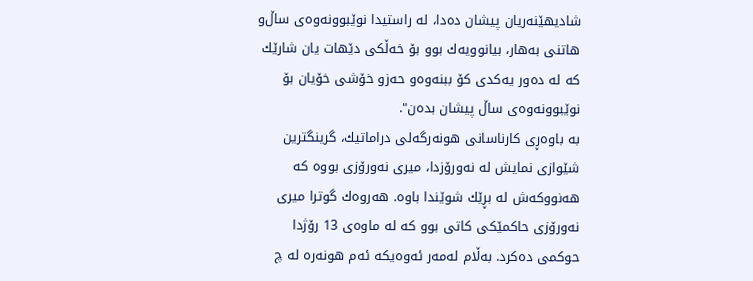شادیهێنه‌ریان پیشان ده‌دا، له‌ راستیدا نوێبوونه‌وه‌ی‌ ساڵ‌و هاتنی‌ به‌هار، بیانوویه‌ك بوو بۆ خه‌ڵكی‌ دێهات یان شارێك كه‌ له‌ ده‌ور یه‌كدی‌ كۆ ببنه‌وه‌‌و حه‌ز‌و خۆشی خۆیان بۆ نوێبوونه‌وه‌ی‌ ساڵ پیشان بده‌ن".
به‌ باوه‌ڕی‌ كارناسانی‌ هونه‌رگه‌لی‌ دراماتیك، گرینگترین شێوازی‌ نمایش له‌ نه‌ورۆزدا، میری‌ نه‌ورۆزی‌ بووه‌ كه‌ هه‌نووكه‌ش له‌ بڕێك شوێندا باوه‌. هه‌روه‌ك گوترا میری‌ نه‌ورۆزی‌ حاكمێكی‌ كاتی‌ بوو كه‌ له‌ ماوه‌ی‌ 13 رۆژدا حوكمی‌ ده‌كرد. به‌ڵام له‌مه‌ر ئه‌وه‌یكه‌ ئه‌م هونه‌ره‌ له‌ چ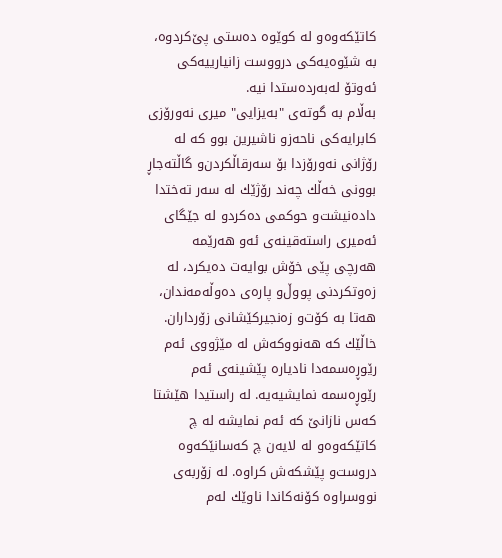كاتێكه‌وه‌‌و له‌ كوێوه‌ ده‌ستی‌ پێ‌كردوه‌، به‌ شێوه‌یه‌كی‌ درووست زانیارییه‌كی‌ ئه‌وتۆ له‌به‌رده‌ستدا نیه‌.
به‌ڵام به‌ گوته‌ی‌ "به‌یزایی‌" میری‌ نه‌ورۆزی‌ كابرایه‌كی‌ ناحه‌ز‌و ناشیرین بوو كه‌ له‌ رۆژانی‌ نه‌ورۆزدا بۆ سه‌رقاڵكردن‌و گاڵته‌جاڕ بوونی‌ خه‌ڵك چه‌ند رۆژێك له‌ سه‌ر ته‌ختدا داده‌نیشت‌و حوكمی‌ ده‌كرد‌و له‌ جێگای‌ ئه‌میری‌ راسته‌قینه‌ی‌ ئه‌و هه‌رێمه‌ هه‌رچی‌ پێی‌ خۆش بوایه‌ت ده‌یكرد، له‌ زه‌وتكردنی‌ پووڵ‌و پاره‌ی‌ ده‌وڵه‌مه‌ندان، هه‌تا به‌ كۆت‌و زه‌نجیركێشانی‌ زۆرداران.
خاڵێك كه‌ هه‌نووكه‌ش له‌ مێژووی‌ ئه‌م رێوڕه‌سمه‌دا نادیاره‌ پێشینه‌ی‌ ئه‌م رێوڕه‌سمه‌ نمایشیه‌یه‌. له‌ راستیدا هێشتا كه‌س نازانێ‌ كه‌ ئه‌م نمایشه‌ له‌ چ كاتێكه‌وه‌‌و له‌ لایه‌ن چ كه‌سانێكه‌وه‌ دروست‌و پێشكه‌ش كراوه‌. له‌ زۆربه‌ی‌ نووسراوه‌ كۆنه‌كاندا ناوێك له‌م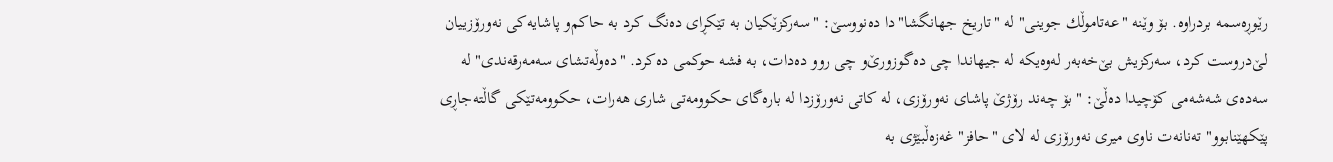رێوڕه‌سمه‌ بردراوه‌. بۆ وێنه‌ "عه‌تاموڵك جوینی‌" له‌ "تاریخ جهانگشا"دا ده‌نووسێ‌: "سه‌ركزێكیان به‌ تێكڕای‌ ده‌نگ كرد به‌ حاكم‌و پاشایه‌كی‌ نه‌ورۆزییان لـێ‌دروست كرد، سه‌ركزیش بێ‌خه‌به‌ر له‌وه‌یكه‌ له‌ جیهاندا چی‌ ده‌گوزورێ‌‌و چی‌ روو ده‌دات، به‌ فشه‌ حوكمی‌ ده‌كرد. "ده‌وڵه‌تشای‌ سه‌مه‌رقه‌ندی‌" له‌ سه‌ده‌ی‌ شه‌شه‌می‌ كۆچیدا ده‌ڵێ‌: "بۆ چه‌ند رۆژێ‌ پاشای‌ نه‌ورۆزی‌، له‌ كاتی‌ نه‌ورۆزدا له‌ باره‌گای‌ حكوومه‌تی‌ شاری‌ هه‌رات، حكوومه‌تێكی‌ گاڵته‌جاڕی‌ پێكهێنابوو" ته‌نانه‌ت ناوی‌ میری‌ نه‌ورۆزی‌ له‌ لای‌ "حافز" غه‌زه‌ڵبێژی‌ به‌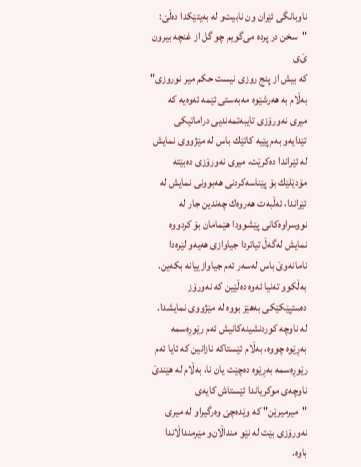ناوبانگی‌ ئێران ون نابیت‌و له‌ به‌یتێكدا ده‌ڵێ‌:
"سخن در پرده‌ می‌گویم چو گل از غنچه‌ بیرون ێ‌ی‌
كه‌ بیش از پنج روزی‌ نیست حكم میر نوروزی"
به‌ڵام به‌ هه‌رشێوه‌ مه‌به‌ستی‌ ئێمه‌ ئه‌وه‌یه‌ كه‌ میری‌ نه‌ورۆزی‌ تایبه‌تمه‌ندیی‌ دراماتیكی‌ تێدایه‌‌و به‌م پێیه‌ كاتێك باس له‌ مێژووی‌ نمایش له‌ ئێراندا ده‌كرێت، میری‌ نه‌ورۆزی‌ ده‌بێته‌ مۆدێلێك بۆ پێناسه‌كردنی‌ هه‌بوونی‌ نمایش له‌ ئێراندا، ئه‌ڵبه‌ت هه‌روه‌ك چه‌ندین جار له‌ نووسراوه‌كانی‌ پێشوودا هێمامان بۆ كردووه‌ نمایش له‌گه‌ڵ تیاتردا جیاوازی‌ هه‌یه‌‌و لێره‌دا نامانه‌وێ‌ باس له‌سه‌ر ئه‌م جیاوازییانه‌ بكه‌ین. به‌ڵكوو ته‌نیا ئه‌وه‌ ده‌ڵێین كه‌ نه‌ورۆز ده‌ستپێكێكی‌ به‌هێز بووه‌ له‌ مێژووی‌ نمایشدا. له‌ ناوچه‌ كوردنشینه‌كانیش ئه‌م رێوڕه‌سمه‌ به‌ڕێوه‌ چووه‌، به‌ڵام ئێستاكه‌ نازانین كه‌ ئایا ئه‌م رێوڕه‌سمه‌ به‌ڕێوه‌ ده‌چێت یان نا، به‌ڵام له‌ هێندێ‌ ناوچه‌ی‌ موكریاندا ئێستاش كایه‌ی‌ "میرمیرێن" كه‌ وێده‌چێ‌ وه‌رگیراو له‌ میری‌ نه‌ورۆزی‌ بێت له‌ نێو منداڵان‌و مێرمنداڵاندا باوه‌.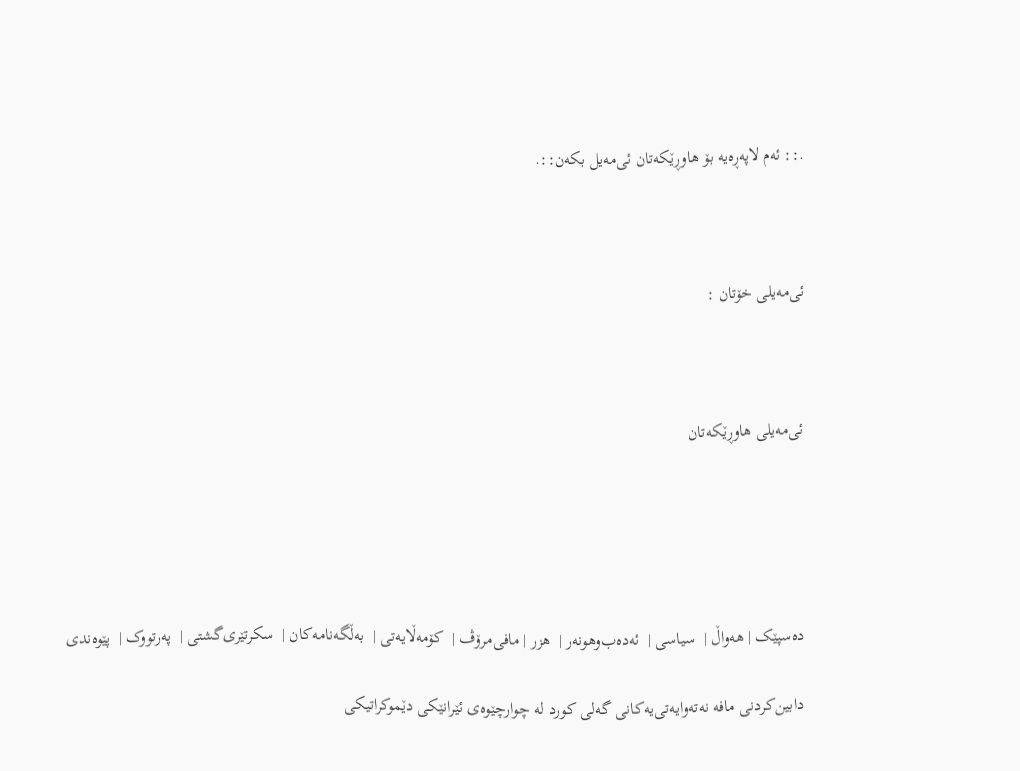.:: ئه‌م لاپه‌ڕه‌یه بۆ هاوڕێکه‌تان ئی‌مه‌یل بکه‌ن::.



ئی‌مه‌یلی خۆتان :



ئی‌مه‌یلی هاوڕێکه‌تان





ده‌سپێک | هه‌واڵ |  سیاسی |  ئه‌ده‌ب‌وهونه‌ر |  هزر | مافی‌مرۆڤ |  کۆمه‌ڵایه‌تی |  به‌ڵگه‌نامه‌کان |  سکرتێری‌گشتی |  په‌رتووک |  پێوه‌ندی

دابین‌كردنی‌ مافه‌ نه‌ته‌وایه‌تی‌یه‌کانی گه‌لی‌ كورد له‌ چوارچێوه‌ی ئێرانێکی دێموكراتیكی‌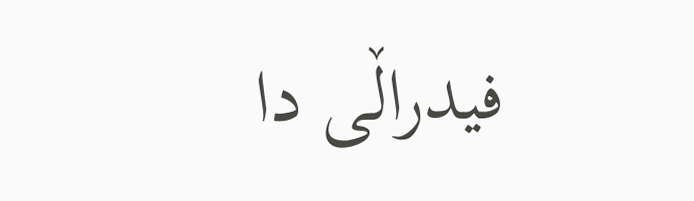فیدراڵی‌ دا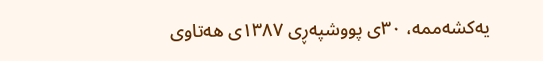یه‌کشه‌ممه، ۳۰‌ی پوو‌شپه‌ڕی ۱۳۸۷ی هه‌تاوی